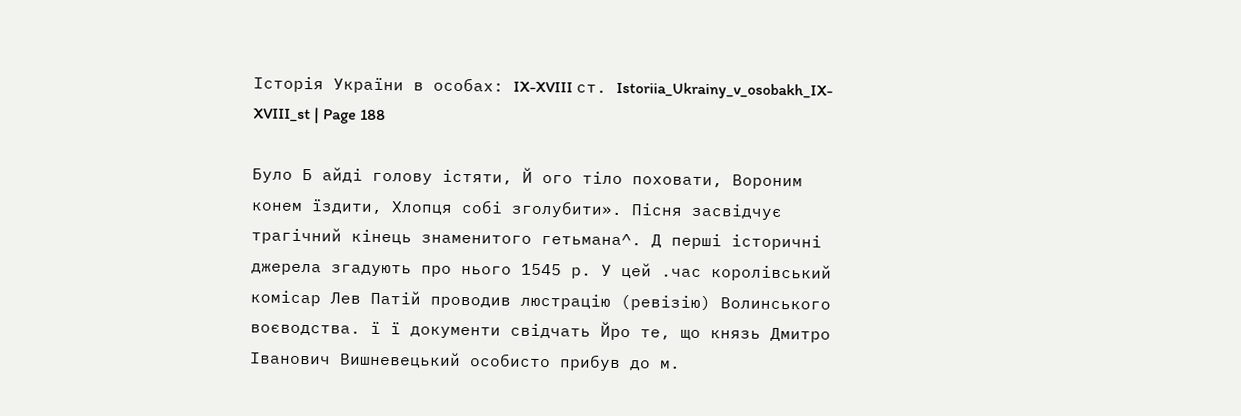Історія України в особах: IX-XVIII ст. Istoriia_Ukrainy_v_osobakh_IX-XVIII_st | Page 188

Було Б айді голову істяти, Й ого тіло поховати, Вороним конем їздити, Хлопця собі зголубити». Пісня засвідчує трагічний кінець знаменитого гетьмана^. Д перші історичні джерела згадують про нього 1545 р. У цей .час королівський комісар Лев Патій проводив люстрацію (ревізію) Волинського воєводства. ї ї документи свідчать Йро те, що князь Дмитро Іванович Вишневецький особисто прибув до м.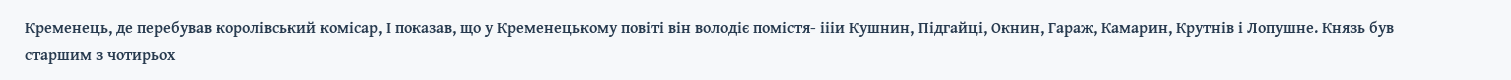Кременець, де перебував королівський комісар, І показав, що у Кременецькому повіті він володіє помістя- іііи Кушнин, Підгайці, Окнин, Гараж, Камарин, Крутнів і Лопушне. Князь був старшим з чотирьох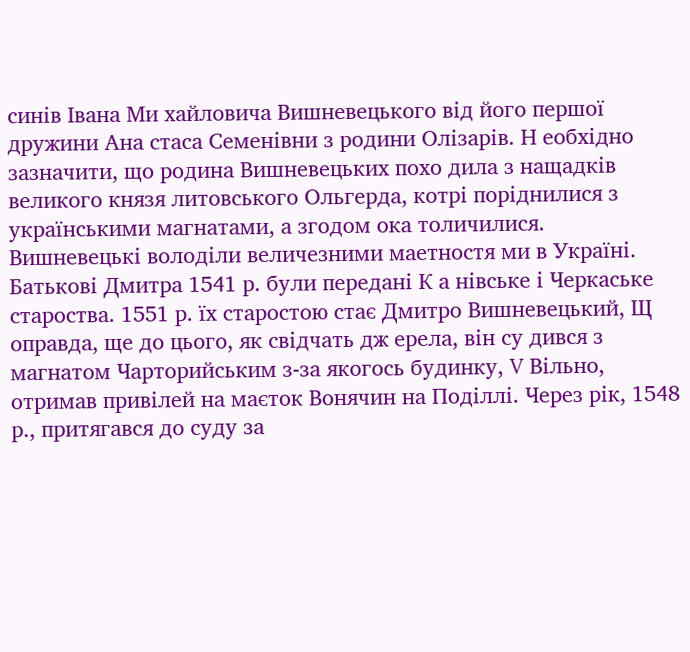синів Івана Ми хайловича Вишневецького від його першої дружини Ана стаса Семенівни з родини Олізарів. Н еобхідно зазначити, що родина Вишневецьких похо дила з нащадків великого князя литовського Ольгерда, котрі поріднилися з українськими магнатами, а згодом ока толичилися. Вишневецькі володіли величезними маетностя ми в Україні. Батькові Дмитра 1541 р. були передані К а нівське і Черкаське староства. 1551 р. їх старостою стає Дмитро Вишневецький, Щ оправда, ще до цього, як свідчать дж ерела, він су дився з магнатом Чарторийським з-за якогось будинку, V Вільно, отримав привілей на маєток Вонячин на Поділлі. Через рік, 1548 р., притягався до суду за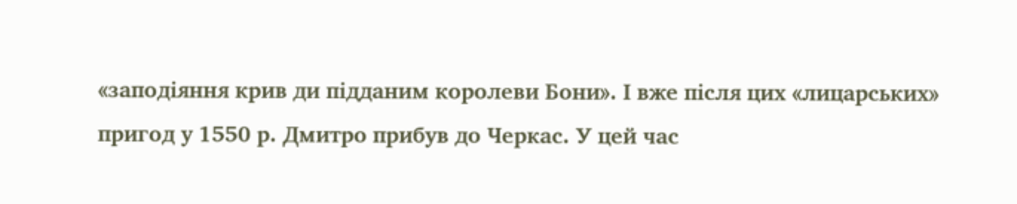«заподіяння крив ди підданим королеви Бони». І вже після цих «лицарських» пригод у 1550 р. Дмитро прибув до Черкас. У цей час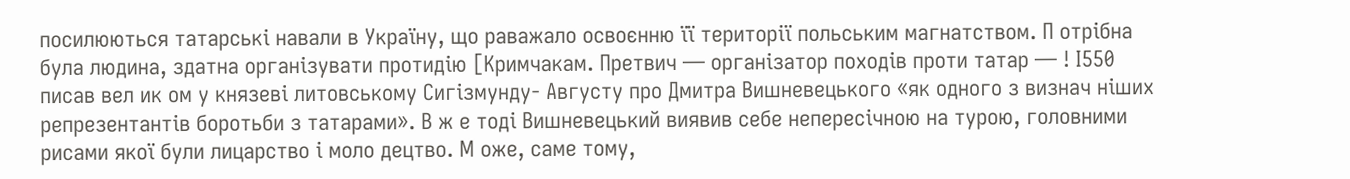посилюються татарські навали в Україну, що раважало освоєнню її території польським магнатством. П отрібна була людина, здатна організувати протидію [Кримчакам. Претвич — організатор походів проти татар — ! І550 писав вел ик ом у князеві литовському Сигізмунду- Августу про Дмитра Вишневецького «як одного з визнач ніших репрезентантів боротьби з татарами». В ж е тоді Вишневецький виявив себе непересічною на турою, головними рисами якої були лицарство і моло децтво. М оже, саме тому,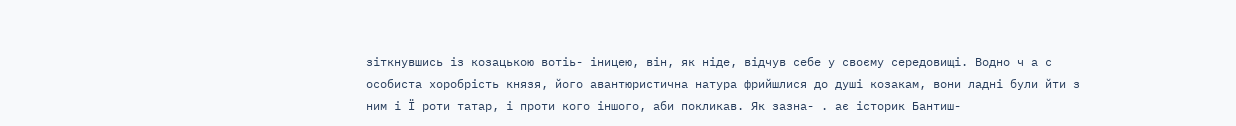зіткнувшись із козацькою вотіь- іницею, він, як ніде, відчув себе у своєму середовищі. Водно ч а с особиста хоробрість князя, його авантюристична натура фрийшлися до душі козакам, вони ладні були йти з ним і Ї роти татар, і проти кого іншого, аби покликав. Як зазна- . ає історик Бантиш-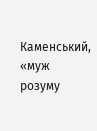Каменський, «муж розуму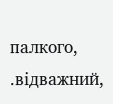палкого, .відважний,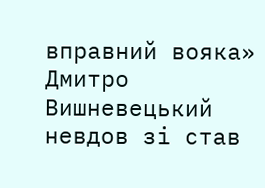вправний вояка» Дмитро Вишневецький невдов зі став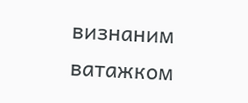визнаним ватажком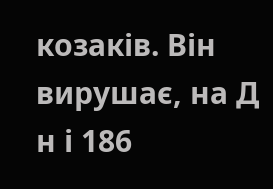козаків. Він вирушає, на Д н і 186